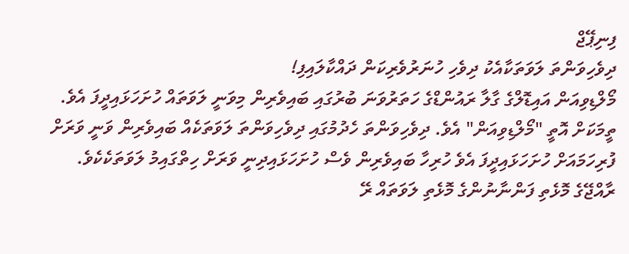ފިނިޕޭޖް
ދިވެހިވަންތަ ލަވަތަކާއެކު ދިވެހި ހުނަރުވެރިކަން ދައްކާލައިފި!
މޯލްޑިވިއަން އައިޑޮލްގެ ގާލާ ރައުންޑްގެ ހަތަރުވަނަ ބުރުގައި ބައިވެރިން މިވަނީ ލަވަތައް ހުށަހަޅައިދީފަ އެވެ. ތީމަކަށް އޮތީ "މޯލްޑިވިއަން" އެވެ. ދިވެހިވަންތަ ހެދުމުގައި ދިވެހިވަންތަ ލަވަތަކެއް ބައިވެރިން ވަނީ ވަރަށް ފުރިހަމައަށް ހުށަހަޅައިދީފަ އެވެ ހުރިހާ ބައިވެރިން ވެސް ހުށަހަޅައިދިނީ ވަރަށް ހިތްގައިމު ލަވަތަކެކެވެ.
ރާއްޖޭގެ މޮޅެތި ފަންނާނުންގެ މޮޅެތި ލަވަތައް ރޭ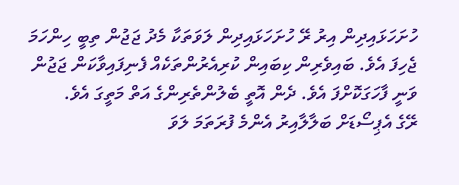ހުށަހަޅައިދިން އިރު ރޭ ހުށަހަޅައިދިން ލަވަތަކާ މެދު ޖަޖުން ތިބީ ހިންހަމަ ޖެހިފަ އެވެ. ބައިވެރިން ކިބައިން ކުރިއެރުންތަކެއް ފެނިފައިވާކަން ޖަޖުން ވަނީ ފާހަގަކޮށްފަ އެވެ. ދެން އޮތީ ބެލުންތެރިންގެ އަތް މަތީގަ އެވެ.
ރޭގެ އެޕިސޯޑަށް ބަލާލާއިރު އެންމެ ފުރަތަމަ ލަވަ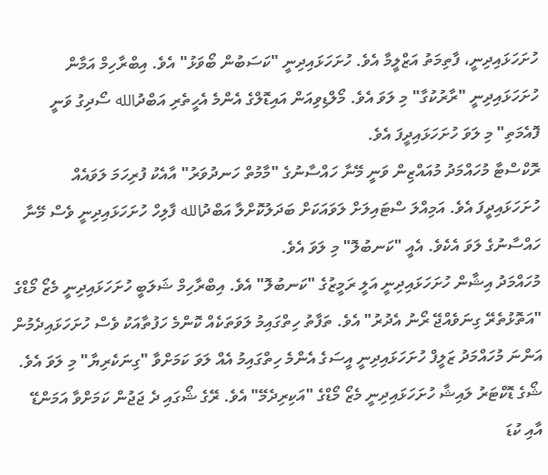ހުށަހަޅައިދިނީ، ފާތިމަތު އަޒްލީމާ އެވެ. ހުށަހަޅައިދިނީ "ކަސަބުން ބޯވަޅު" އެވެ. އިބްރާހިމް އަމާން ހުށަހަޅައިދިނީ "ރާރުކުގާ" މި ލަވަ އެވެ. މޯލްޑިވިއަން އައިޑޮލްގެ އެންމެ އެހީތެރި އަބްދުالله ސޯދިގު ވަނީ ފޮއެމަތި" މި ލަވަ ހުށަހަޅައިދީފަ އެވެ.
ރޮކްސްޓާ މުހައްމަދު މުއައްޒިން ވަނީ މޭނާ ހައްސާނުގެ "މާމުތް ހަނދުވަރު" އާއެކު ފުރިހަމަ ލަވައެއް ހުށަހަޅައިދީފަ އެވެ. އަމިއްލަ ސްޓައިލަށް ލަވައަކަށް ބަދަލުކޮށްލާ އަބްދުالله ފާލިހް ހުށަހަޅައިދިނީ ވެސް މޭނާ ހައްސާނުގެ ލަވަ އެކެވެ. އެއީ "ކަނބުލޮ" މި ލަވަ އެވެ.
މުހައްމަދު އިޝާން ހުށަހަޅައިދިނީ އަލީ ރަމީޒުގެ "ކަނބުލޮ" އެވެ. އިބްރާހިމް ޝަލަބީ ހުށަހަޅައިދިނީ މެޒޯ މޯޑްގެ "އަތޮޅުތެރޭ ގިނަވެއްޖޭ ރޯނު އެދުރު" އެވެ. ތަފާތު ހިތްގައިމު ލަވަތަކެއް ކޮންމެ ހަފުތާއަކު ވެސް ހުށަހަޅައިދެމުން އަންނަ މުހައްމަދު ޒަލީފް ހުށަހަޅައިދިނީ އީސަގެ އެންމެ ހިތްގައިމު އެއް ލަވަ ކަމަށްވާ "ގިނަކެރިޔާ" މި ލަވަ އެވެ. ޝޯގެ ޑޮކްޓަރު ލައިޝާ ހުށަހަޅައިދިނީ މެޒޯ މޯޑްގެ "އަކިރިދެމޭ" އެވެ. ރޭގެ ޝޯގައި ދެ ޖަޖުން ކަމަށްވާ އަމަންޑޭ އާއި ކުޑަ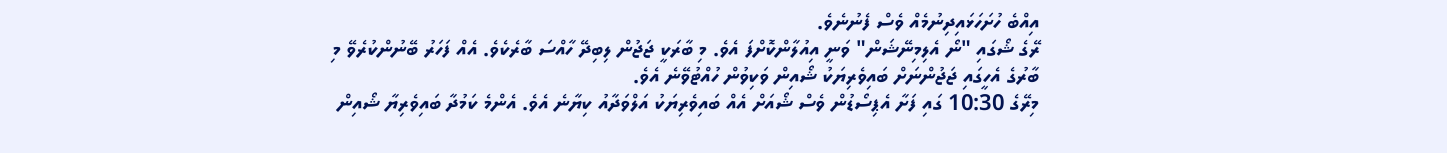އިއްބެ ހުށަހަޅައިދިނުމެއް ވެސް ފެނުނެވެ.
ރޭގެ ޝޯގައި "ނޯ އެލިމިނޭޝަން" ވަނީ އިއުލާންކޮށްފަ އެވެ. މި ބާރަކީ ޖަޖުން ލިބިދޭ ހާއްސަ ބާރެކެވެ. އެއް ފަހަރު ބޭނުންކުރެވޭ މި ބާރުގެ އެހީގައި ޖަޖުންނަށް ބައިވެރިޔަކު ޝޯއިން ވަކިވުން ހުއްޓުވޭނެ އެވެ.
މިރޭގެ 10:30 ގައި ފަށާ އެޕިސޯޑުން ވެސް ޝޯއަށް އެއް ބައިވެރިޔަކު އަލްވަދާއު ކިޔާނެ އެވެ. އެންމެ ކަމުދާ ބައިވެރިޔާ ޝޯއިން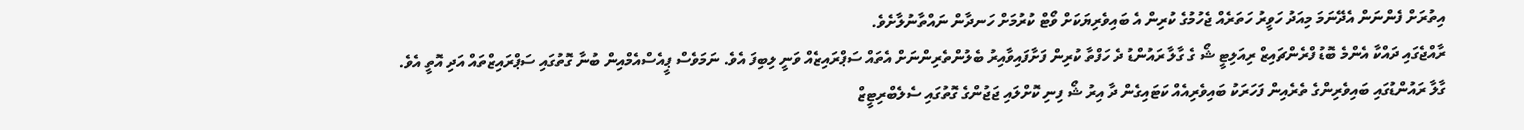އިތުރަށް ފެންނަން އެދޭނަމަ މިއަދު ހަވީރު ހަތަރެއް ޖެހުމުގެ ކުރިން އެ ބައިވެރިޔަކަށް ވޯޓް ކުރުމަށް ހަނދާން ނައްތާނުލާށެވެ.
ރާއްޖެގައި ދައްކާ އެންމެ ބޮޑު ފްރެންޗައިޒް ރިއަލިޓީ ޝޯ ގެ ގާލާ ރައުންޑު ދެ ހަފްތާ ކުރިން ފަށާފައިވާއިރު ބެލުންތެރިންނަށް އެތައް ސަޕްރައިޒެއް ވަނީ ލިބިފަ އެވެ. ނަމަވެސް ޕީއެސްއެމްއިން ބުނާ ގޮތުގައި ސަޕްރައިޒްތައް އަދި އޮތީ އެވެ.
ގާލާ ރައުންޑުގައި ބައިވެރިންގެ ތެރެއިން ފަހަރަކު ބައިވެރިއެއް ކަޓައިގެން ދާ އިރު ޝޯ ފިނި ކޮށްލައި ޖަޖުންގެ ގޮތުގައި ސެލެބްރިޓީޒް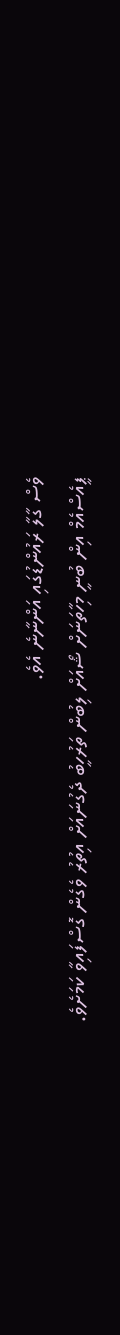ވެސް ގާލާ ރައުންޑުގައި އަންނާނެ އެވެ.
ޕީއެސްއެމް އިން ބުނީ މިހާތަނަށް ޝޯއަށް ލިބުން ތަރުހީބު ދެގުނައަށް އިތުރު ވެގެން ގޮސްފައިވާ ކަމަށެވެ.